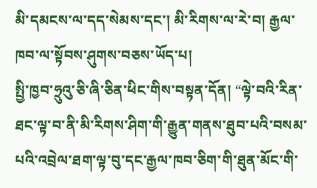མི་དམངས་ལ་དད་སེམས་དང་། མི་རིགས་ལ་རེ་བ། རྒྱལ་ཁབ་ལ་སྟོབས་ཤུགས་བཅས་ཡོད་པ།
སྤྱི་ཁྱབ་ཧྲུའུ་ཅི་ཞི་ཅིན་ཕིང་གིས་བསྟན་དོན། “ལྟེ་བའི་རིན་ཐང་ལྟ་བ་ནི་མི་རིགས་ཤིག་གི་རྒྱུན་གནས་ཐུབ་པའི་བསམ་པའི་འབྲེལ་ཐག་ལྟ་བུ་དང་རྒྱལ་ཁབ་ཅིག་གི་ཐུན་མོང་གི་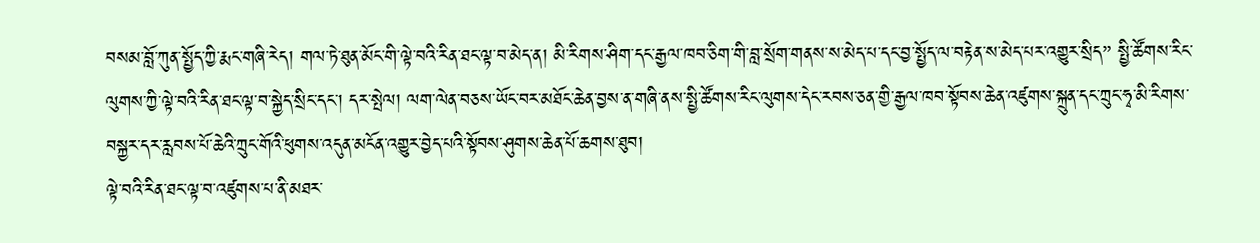བསམ་བློ་ཀུན་སྤྱོད་ཀྱི་རྨང་གཞི་རེད། གལ་ཏེ་ཐུན་མོང་གི་ལྟེ་བའི་རིན་ཐང་ལྟ་བ་མེད་ན། མི་རིགས་ཤིག་དང་རྒྱལ་ཁབ་ཅིག་གི་བླ་སྲོག་གནས་ས་མེད་པ་དང་བྱ་སྤྱོད་ལ་བརྟེན་ས་མེད་པར་འགྱུར་སྲིད” སྤྱི་ཚོགས་རིང་ལུགས་ཀྱི་ལྟེ་བའི་རིན་ཐང་ལྟ་བ་སྐྱེད་སྲིང་དང་། དར་སྤེལ། ལག་ལེན་བཅས་ཡོང་བར་མཐོང་ཆེན་བྱས་ན་གཞི་ནས་སྤྱི་ཚོགས་རིང་ལུགས་དེང་རབས་ཅན་གྱི་རྒྱལ་ཁབ་སྟོབས་ཆེན་འཛུགས་སྐྲུན་དང་ཀྲུང་ཧྭ་མི་རིགས་བསྐྱར་དར་རླབས་པོ་ཆེའི་ཀྲུང་གོའི་ཕུགས་འདུན་མངོན་འགྱུར་བྱེད་པའི་སྟོབས་ཤུགས་ཆེན་པོ་ཆགས་ཐུབ།
ལྟེ་བའི་རིན་ཐང་ལྟ་བ་འཛུགས་པ་ནི་མཐར་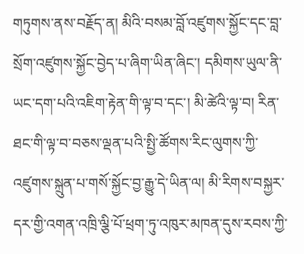གཏུགས་ནས་བརྗོད་ན། མིའི་བསམ་བློ་འཛུགས་སྐྱོང་དང་བླ་སྲོག་འཛུགས་སྐྱོང་བྱེད་པ་ཞིག་ཡིན་ཞིང་། དམིགས་ཡུལ་ནི་ཡང་དག་པའི་འཇིག་རྟེན་གི་ལྟ་བ་དང་། མི་ཚེའི་ལྟ་བ། རིན་ཐང་གི་ལྟ་བ་བཅས་ལྡན་པའི་སྤྱི་ཚོགས་རིང་ལུགས་ཀྱི་འཛུགས་སྐྲུན་པ་གསོ་སྐྱོང་བྱ་རྒྱུ་དེ་ཡིན་ལ། མི་རིགས་བསྐྱར་དར་གྱི་འགན་འཁྲི་ལྕི་པོ་ཕྲག་ཏུ་འཁུར་མཁན་དུས་རབས་ཀྱི་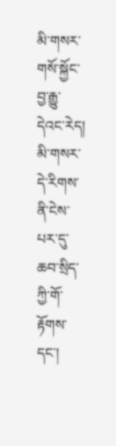མི་གསར་གསོ་སྐྱོང་བྱ་རྒྱུ་དེའང་རེད། མི་གསར་དེ་རིགས་ནི་ངེས་པར་དུ་ཆབ་སྲིད་ཀྱི་གོ་རྟོགས་དང་།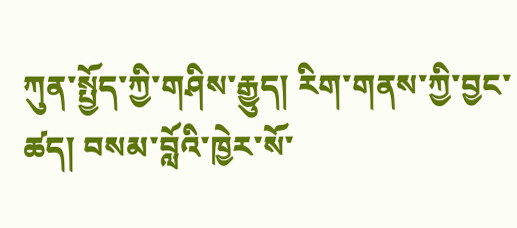ཀུན་སྤྱོད་ཀྱི་གཤིས་རྒྱུད། རིག་གནས་ཀྱི་བྱང་ཚད། བསམ་བློའི་ཁྱེར་སོ་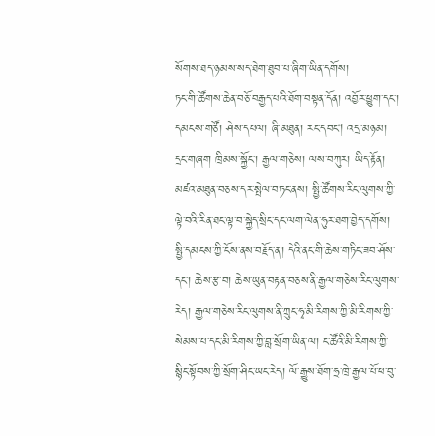སོགས་ཐད་ཉམས་སད་ཐེག་ཐུབ་པ་ཞིག་ཡིན་དགོས།
ཏང་གི་ཚོགས་ཆེན་བཅོ་བརྒྱད་པའི་ཐོག་བསྟན་དོན། འབྱོར་ཕྱུག་དང་། དམངས་གཙོ། ཤེས་དཔལ། ཞི་མཐུན། རང་དབང། འདྲ་མཉམ། དྲང་གཞག ཁྲིམས་སྐྱོང་། རྒྱལ་གཅེས། ལས་བཀུར། ཡིད་རྟོན། མཛའ་མཐུན་བཅས་དར་སྤེལ་བཏང་ནས། སྤྱི་ཚོགས་རིང་ལུགས་ཀྱི་ལྟེ་བའི་རིན་ཐང་ལྟ་བ་སྐྱེད་སྲིང་དང་ལག་ལེན་ཧུར་ཐག་བྱེད་དགོས། སྤྱི་དམངས་ཀྱི་ངོས་ནས་བརྗོད་ན། དེའི་ནང་གི་ཆེས་གཏིང་ཟབ་ཤོས་དང་། ཆེས་རྩ་བ། ཆེས་ཡུན་བརྟན་བཅས་ནི་རྒྱལ་གཅེས་རིང་ལུགས་རེད། རྒྱལ་གཅེས་རིང་ལུགས་ནི་ཀྲུང་ཧྭ་མི་རིགས་ཀྱི་མི་རིགས་ཀྱི་སེམས་པ་དང་མི་རིགས་ཀྱི་བླ་སྲོག་ཡིན་ལ། ང་ཚོའི་མི་རིགས་ཀྱི་སྙིང་སྟོབས་ཀྱི་སྲོག་ཤིང་ཡང་རེད། ལོ་རྒྱུས་ཐོག་ཧྲ་ཁྲེ་རྒྱལ་པོ་ཕ་བུ་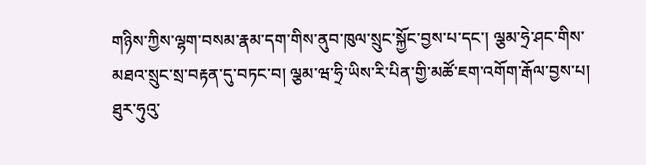གཉིས་ཀྱིས་ལྷག་བསམ་རྣམ་དག་གིས་ནུབ་ཁུལ་སྲུང་སྐྱོང་བྱས་པ་དང་། ལྕམ་ཧྲེ་ཤང་གིས་མཐའ་སྲུང་སྲ་བརྟན་དུ་བཏང་བ། ལྕམ་ཝ་ཧྲི་ཡིས་རི་པིན་གྱི་མཚོ་ཇག་འགོག་རྒོལ་བྱས་པ། ཐུར་ཧུའུ་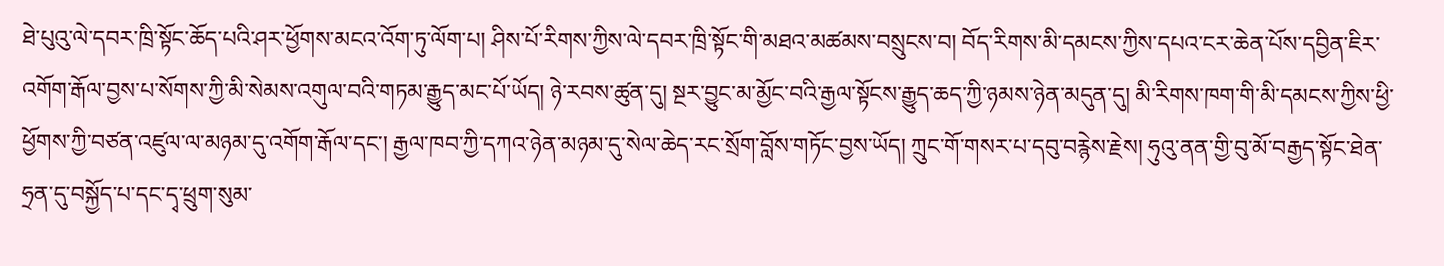ཐེ་པུའུ་ལེ་དབར་ཁྲི་སྟོང་ཆོད་པའི་ཤར་ཕྱོགས་མངའ་འོག་ཏུ་ལོག་པ། ཤིས་པོ་རིགས་ཀྱིས་ལེ་དབར་ཁྲི་སྟོང་གི་མཐའ་མཚམས་བསྲུངས་བ། བོད་རིགས་མི་དམངས་ཀྱིས་དཔའ་ངར་ཆེན་པོས་དབྱིན་ཇིར་འགོག་རྒོལ་བྱས་པ་སོགས་ཀྱི་མི་སེམས་འགུལ་བའི་གཏམ་རྒྱུད་མང་པོ་ཡོད། ཉེ་རབས་ཚུན་དུ། སྔར་བྱུང་མ་མྱོང་བའི་རྒྱལ་སྟོངས་རྒྱུད་ཆད་ཀྱི་ཉམས་ཉེན་མདུན་དུ། མི་རིགས་ཁག་གི་མི་དམངས་ཀྱིས་ཕྱི་ཕྱོགས་ཀྱི་བཙན་འཛུལ་ལ་མཉམ་དུ་འགོག་རྒོལ་དང་། རྒྱལ་ཁབ་ཀྱི་དཀའ་ཉེན་མཉམ་དུ་སེལ་ཆེད་རང་སྲོག་བློས་གཏོང་བྱས་ཡོད། ཀྲུང་གོ་གསར་པ་དབུ་བརྙེས་རྗེས། ཧུའུ་ནན་གྱི་བུ་མོ་བརྒྱད་སྟོང་ཐེན་ཧྲན་དུ་བསྐྱོད་པ་དང་དྭ་ཕྲུག་སུམ་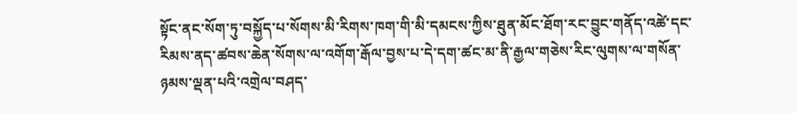སྟོང་ནང་སོག་ཏུ་བསྐྱོད་པ་སོགས་མི་རིགས་ཁག་གི་མི་དམངས་ཀྱིས་ཐུན་མོང་ཐོག་རང་བྱུང་གནོད་འཚེ་དང་རིམས་ནད་ཚབས་ཆེན་སོགས་ལ་འགོག་རྒོལ་བྱས་པ་དེ་དག་ཚང་མ་ནི་རྒྱལ་གཅེས་རིང་ལུགས་ལ་གསོན་ཉམས་ལྡན་པའི་འགྲེལ་བཤད་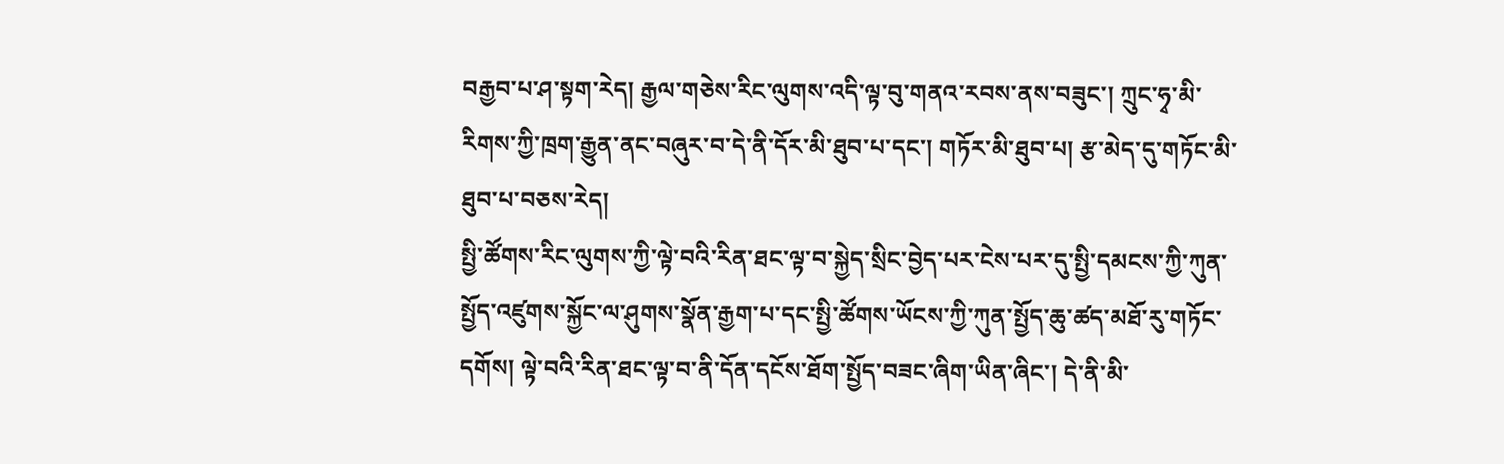བརྒྱབ་པ་ཤ་སྟག་རེད། རྒྱལ་གཅེས་རིང་ལུགས་འདི་ལྟ་བུ་གནའ་རབས་ནས་བཟུང་། ཀྲུང་ཧྭ་མི་རིགས་ཀྱི་ཁྲག་རྒྱུན་ནང་བཞུར་བ་དེ་ནི་དོར་མི་ཐུབ་པ་དང་། གཏོར་མི་ཐུབ་པ། རྩ་མེད་དུ་གཏོང་མི་ཐུབ་པ་བཅས་རེད།
སྤྱི་ཚོགས་རིང་ལུགས་ཀྱི་ལྟེ་བའི་རིན་ཐང་ལྟ་བ་སྐྱེད་སྲིང་བྱེད་པར་ངེས་པར་དུ་སྤྱི་དམངས་ཀྱི་ཀུན་སྤྱོད་འཛུགས་སྐྱོང་ལ་ཤུགས་སྣོན་རྒྱག་པ་དང་སྤྱི་ཚོགས་ཡོངས་ཀྱི་ཀུན་སྤྱོད་ཆུ་ཚད་མཐོ་རུ་གཏོང་དགོས། ལྟེ་བའི་རིན་ཐང་ལྟ་བ་ནི་དོན་དངོས་ཐོག་སྤྱོད་བཟང་ཞིག་ཡིན་ཞིང་། དེ་ནི་མི་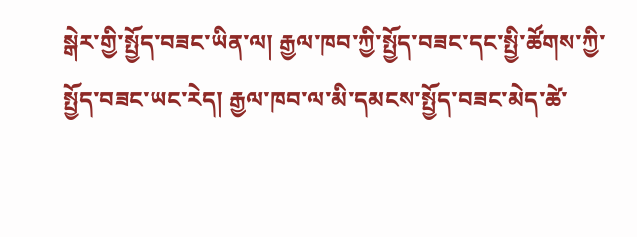སྒེར་གྱི་སྤྱོད་བཟང་ཡིན་ལ། རྒྱལ་ཁབ་ཀྱི་སྤྱོད་བཟང་དང་སྤྱི་ཚོགས་ཀྱི་སྤྱོད་བཟང་ཡང་རེད། རྒྱལ་ཁབ་ལ་མི་དམངས་སྤྱོད་བཟང་མེད་ཚེ་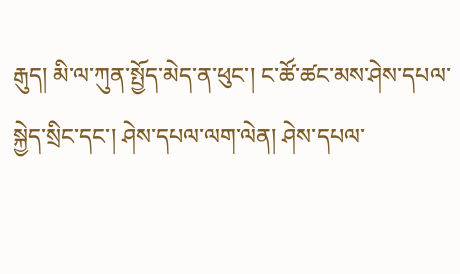རྒུད། མི་ལ་ཀུན་སྤྱོད་མེད་ན་ཕུང་། ང་ཚོ་ཚང་མས་ཤེས་དཔལ་སྐྱེད་སྲིང་དང་། ཤེས་དཔལ་ལག་ལེན། ཤེས་དཔལ་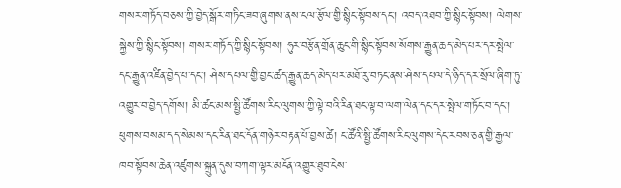གསར་གཏོད་བཅས་ཀྱི་བྱེད་སྒོར་གཏིང་ཟབ་ཞུགས་ནས་ངལ་རྩོལ་གྱི་སྙིང་སྟོབས་དང་། འབད་འཐབ་ཀྱི་སྙིང་སྟོབས། ལེགས་སྐྱེས་ཀྱི་སྙིང་སྟོབས། གསར་གཏོད་ཀྱི་སྙིང་སྟོབས། ཧུར་བརྩོན་གྲོན་ཆུང་གི་སྙིང་སྟོབས་སོགས་རྒྱུན་ཆད་མེད་པར་དར་སྤེལ་དང་རྒྱུན་འཛིན་བྱེད་པ་དང་། ཤེས་དཔལ་གྱི་བྱང་ཚད་རྒྱུན་ཆད་མེད་པར་མཐོ་རུ་བཏང་ནས་ཤེས་དཔལ་དེ་ཉིད་དར་སྲོལ་ཞིག་ཏུ་འགྱུར་བ་བྱེད་དགོས། མི་ཚང་མས་སྤྱི་ཚོགས་རིང་ལུགས་ཀྱི་ལྟེ་བའི་རིན་ཐང་ལྟ་བ་ལག་ལེན་དང་དར་སྤེལ་གཏོང་བ་དང་། ཕུགས་བསམ་དད་སེམས་དང་རིན་ཐང་དོན་གཉེར་བརྟན་པོ་བྱས་ཚེ། ང་ཚོའི་སྤྱི་ཚོགས་རིང་ལུགས་དེང་རབས་ཅན་གྱི་རྒྱལ་ཁབ་སྟོབས་ཆེན་འཛུགས་སྐྲུན་དུས་བཀག་ལྟར་མངོན་འགྱུར་ཐུབ་ངེས་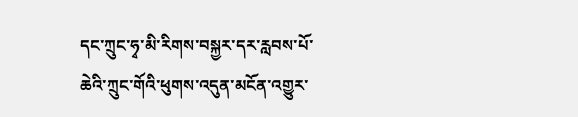དང་ཀྲུང་ཧྭ་མི་རིགས་བསྐྱར་དར་རླབས་པོ་ཆེའི་ཀྲུང་གོའི་ཕུགས་འདུན་མངོན་འགྱུར་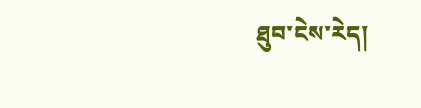ཐུབ་ངེས་རེད།